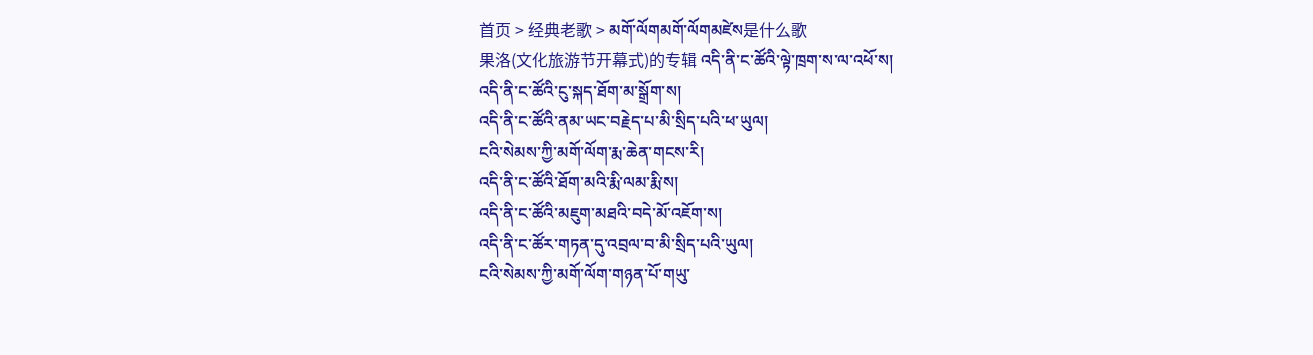首页 > 经典老歌 > མགོ་ལོགམགོ་ལོགམཛེས是什么歌
果洛(文化旅游节开幕式)的专辑 འདི་ནི་ང་ཚོའི་ལྟེ་ཁྲག་ས་ལ་འཕོ་ས།
འདི་ནི་ང་ཚོའི་ངུ་སྐད་ཐོག་མ་སྒྲོག་ས།
འདི་ནི་ང་ཚོའི་ནམ་ཡང་བརྗེད་པ་མི་སྲིད་པའི་ཕ་ཡུལ།
ངའི་སེམས་ཀྱི་མགོ་ལོག་རྨ་ཆེན་གངས་རི།
འདི་ནི་ང་ཚོའི་ཐོག་མའི་རྨི་ལམ་རྨི་ས།
འདི་ནི་ང་ཚོའི་མཇུག་མཐའི་བདེ་མོ་འཇོག་ས།
འདི་ནི་ང་ཚོར་གཏན་དུ་འབྲལ་བ་མི་སྲིད་པའི་ཡུལ།
ངའི་སེམས་ཀྱི་མགོ་ལོག་གཉན་པོ་གཡུ་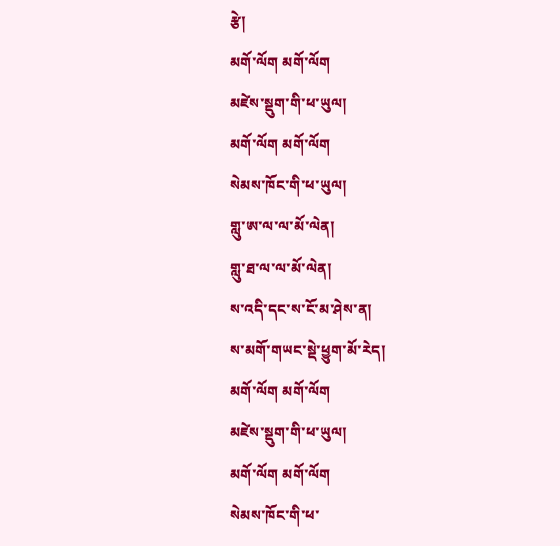རྩེ།
མགོ་ལོག མགོ་ལོག
མཛེས་སྡུག་གི་ཕ་ཡུལ།
མགོ་ལོག མགོ་ལོག
སེམས་ཁོང་གི་ཕ་ཡུལ།
གླུ་ཨ་ལ་ལ་མོ་ལེན།
གླུ་ཐ་ལ་ལ་མོ་ལེན།
ས་འདི་དང་ས་ངོ་མ་ཤེས་ན།
ས་མགོ་གཡང་སྡེ་ཕྱུག་མོ་རེད།
མགོ་ལོག མགོ་ལོག
མཛེས་སྡུག་གི་ཕ་ཡུལ།
མགོ་ལོག མགོ་ལོག
སེམས་ཁོང་གི་ཕ་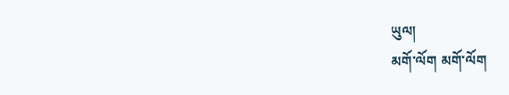ཡུལ།
མགོ་ལོག མགོ་ལོག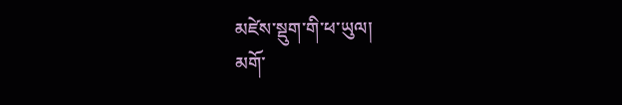མཛེས་སྡུག་གི་ཕ་ཡུལ།
མགོ་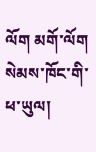ལོག མགོ་ལོག
སེམས་ཁོང་གི་ཕ་ཡུལ།